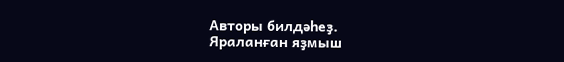Авторы билдәһеҙ.
Яраланған яҙмыш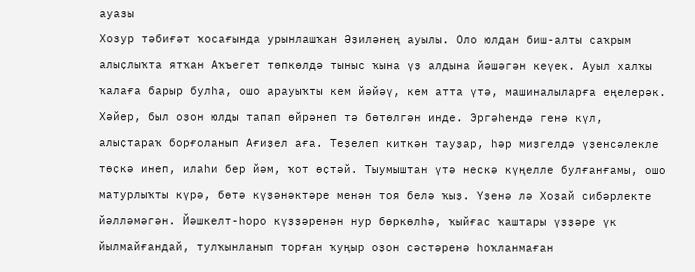ауазы
Хозур тәбиғәт ҡосағында урынлашҡан Әҙиләнең ауылы. Оло юлдан биш-алты саҡрым алыҫлыҡта ятҡан Аҡъегет төпкөлдә тыныс ҡына үҙ алдына йәшәгән кеүек. Ауыл халҡы ҡалаға барыр булһа, ошо арауыҡты кем йәйәү, кем атта үтә, машиналыларға еңелерәк. Хәйер, был оҙон юлды тапап өйрәнеп тә бөтөлгән инде. Эргәһендә генә күл, алыҫтараҡ борғоланып Ағиҙел аға. Теҙелеп киткән тауҙар, һәр миҙгелдә үҙенсәлекле төҫкә инеп, илаһи бер йәм, ҡот өҫтәй. Тыумыштан үтә нескә күңелле булғанғамы, ошо матурлыҡты күрә, бөтә күҙәнәктәре менән тоя белә ҡыҙ. Үҙенә лә Хоҙай сибәрлекте йәлләмәгән. Йәшкелт-һоро күҙҙәренән нур бөркөлһә, ҡыйғас ҡаштары үҙҙәре үк йылмайғандай, тулҡынланып торған ҡуңыр оҙон сәстәренә һоҡланмаған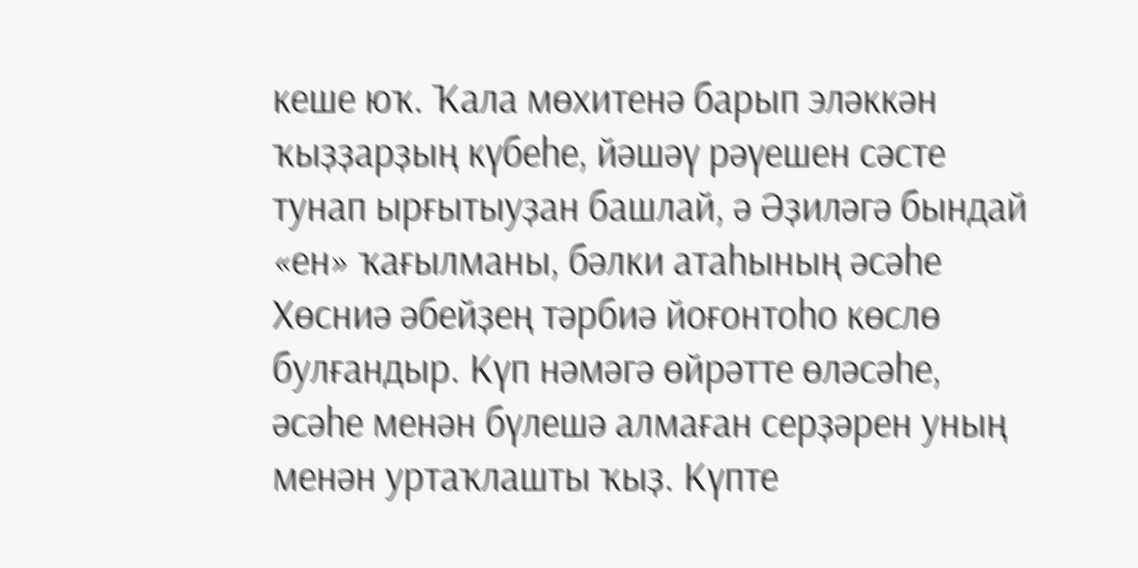кеше юҡ. Ҡала мөхитенә барып эләккән ҡыҙҙарҙың күбеһе, йәшәү рәүешен сәсте тунап ырғытыуҙан башлай, ә Әҙиләгә бындай «ен» ҡағылманы, бәлки атаһының әсәһе Хөсниә әбейҙең тәрбиә йоғонтоһо көслө булғандыр. Күп нәмәгә өйрәтте өләсәһе, әсәһе менән бүлешә алмаған серҙәрен уның менән уртаҡлашты ҡыҙ. Күпте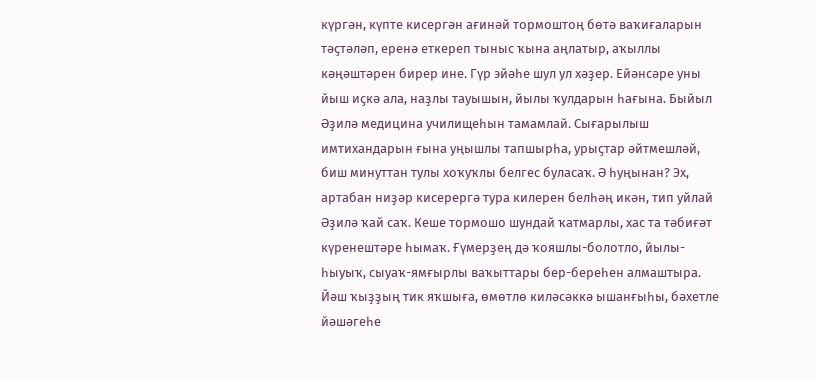күргән, күпте кисергән ағинәй тормоштоң бөтә ваҡиғаларын тәҫтәләп, еренә еткереп тыныс ҡына аңлатыр, аҡыллы кәңәштәрен бирер ине. Гүр эйәһе шул ул хәҙер. Ейәнсәре уны йыш иҫкә ала, наҙлы тауышын, йылы ҡулдарын һағына. Быйыл Әҙилә медицина училищеһын тамамлай. Сығарылыш имтихандарын ғына уңышлы тапшырһа, урыҫтар әйтмешләй, биш минуттан тулы хоҡуҡлы белгес буласаҡ. Ә һуңынан? Эх, артабан ниҙәр кисерергә тура килерен белһәң икән, тип уйлай Әҙилә ҡай саҡ. Кеше тормошо шундай ҡатмарлы, хас та тәбиғәт күренештәре һымаҡ. Ғүмерҙең дә ҡояшлы-болотло, йылы-һыуыҡ, сыуаҡ-ямғырлы ваҡыттары бер-береһен алмаштыра. Йәш ҡыҙҙың тик яҡшыға, өмөтлө киләсәккә ышанғыһы, бәхетле йәшәгеһе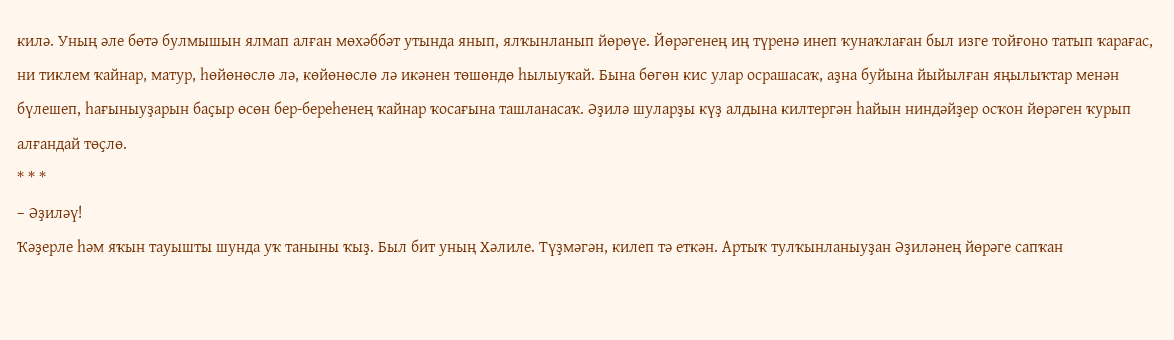килә. Уның әле бөтә булмышын ялмап алған мөхәббәт утында янып, ялҡынланып йөрөүе. Йөрәгенең иң түренә инеп ҡунаҡлаған был изге тойғоно татып ҡарағас, ни тиклем ҡайнар, матур, һөйөнөслө лә, көйөнөслө лә икәнен төшөндө һылыуҡай. Бына бөгөн кис улар осрашасаҡ, аҙна буйына йыйылған яңылыҡтар менән бүлешеп, һағыныуҙарын баҫыр өсөн бер-береһенең ҡайнар ҡосағына ташланасаҡ. Әҙилә шуларҙы күҙ алдына килтергән һайын ниндәйҙер осҡон йөрәген ҡурып алғандай төҫлө.
* * *
– Әҙиләү!
Ҡәҙерле һәм яҡын тауышты шунда уҡ таныны ҡыҙ. Был бит уның Хәлиле. Түҙмәгән, килеп тә еткән. Артыҡ тулҡынланыуҙан Әҙиләнең йөрәге сапҡан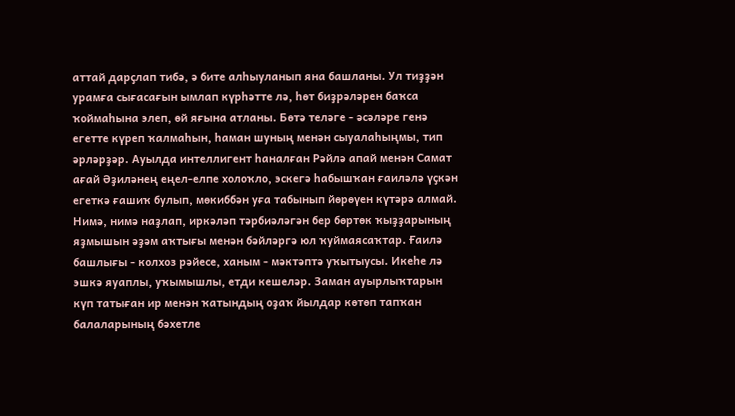аттай дарҫлап тибә, ә бите алһыуланып яна башланы. Ул тиҙҙән урамға сығасағын ымлап күрһәтте лә, һөт биҙрәләрен баҡса ҡоймаһына элеп, өй яғына атланы. Бөтә теләге - әсәләре генә егетте күреп ҡалмаһын, һаман шуның менән сыуалаһыңмы, тип әрләрҙәр. Ауылда интеллигент һаналған Рәйлә апай менән Самат ағай Әҙиләнең еңел-елпе холоҡло, эскегә һабышҡан ғаиләлә үҫкән егеткә ғашиҡ булып, мөкиббән уға табынып йөрөүен күтәрә алмай. Нимә, нимә наҙлап, иркәләп тәрбиәләгән бер бөртөк ҡыҙҙарының яҙмышын әҙәм аҡтығы менән бәйләргә юл ҡуймаясаҡтар. Ғаилә башлығы - колхоз рәйесе, ханым - мәктәптә уҡытыусы. Икеһе лә эшкә яуаплы, уҡымышлы, етди кешеләр. Заман ауырлыҡтарын күп татыған ир менән ҡатындың оҙаҡ йылдар көтөп тапҡан балаларының бәхетле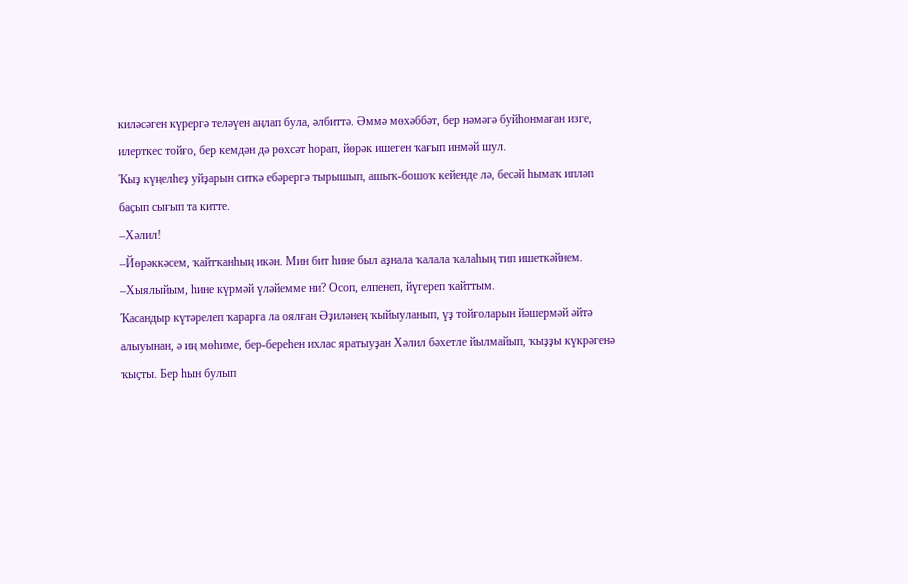киләсәген күрергә теләүен аңлап була, әлбиттә. Әммә мөхәббәт, бер нәмәгә буйһонмаған изге, илерткес тойғо, бер кемдән дә рөхсәт һорап, йөрәк ишеген ҡағып инмәй шул.
Ҡыҙ күңелһеҙ уйҙарын ситкә ебәрергә тырышып, ашыҡ-бошоҡ кейенде лә, бесәй һымаҡ ипләп баҫып сығып та китте.
–Хәлил!
–Йөрәккәсем, ҡайтҡанһың икән. Мин бит һине был аҙнала ҡалала ҡалаһың тип ишеткәйнем.
–Хыялыйым, һине күрмәй үләйемме ни? Осоп, елпенеп, йүгереп ҡайттым.
Ҡасандыр күтәрелеп ҡарарға ла оялған Әҙиләнең ҡыйыуланып, үҙ тойғоларын йәшермәй әйтә алыуынан, ә иң мөһиме, бер-береһен ихлас яратыуҙан Хәлил бәхетле йылмайып, ҡыҙҙы күкрәгенә ҡыҫты. Бер һын булып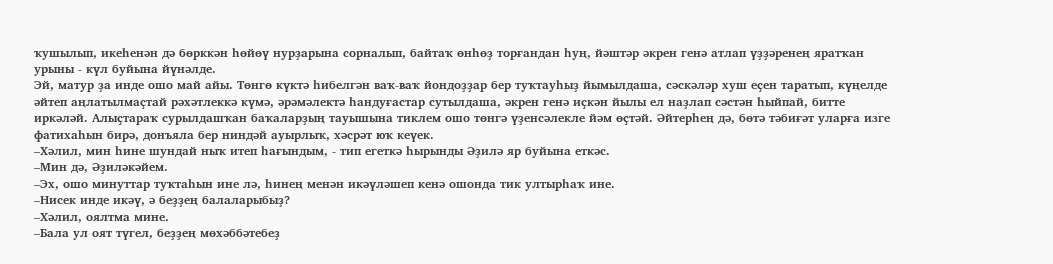ҡушылып, икеһенән дә бөрккән һөйөү нурҙарына сорналып, байтаҡ өнһөҙ торғандан һуң, йәштәр әкрен генә атлап үҙҙәренең яратҡан урыны - күл буйына йүнәлде.
Эй, матур ҙа инде ошо май айы. Төнгө күктә һибелгән ваҡ-ваҡ йондоҙҙар бер туҡтауһыҙ йымылдаша, сәскәләр хуш еҫен таратып, күңелде әйтеп аңлатылмаҫтай рәхәтлеккә күмә, әрәмәлектә һандуғастар сутылдаша, әкрен генә иҫкән йылы ел наҙлап сәстән һыйпай, битте иркәләй. Алыҫтараҡ сурылдашҡан баҡаларҙың тауышына тиклем ошо төнгә үҙенсәлекле йәм өҫтәй. Әйтерһең дә, бөтә тәбиғәт уларға изге фатихаһын бирә, донъяла бер ниндәй ауырлыҡ, хәсрәт юҡ кеүек.
–Хәлил, мин һине шундай ныҡ итеп һағындым, - тип егеткә һырынды Әҙилә яр буйына еткәс.
–Мин дә, Әҙиләкәйем.
–Эх, ошо минуттар туҡтаһын ине лә, һинең менән икәүләшеп кенә ошонда тик ултырһаҡ ине.
–Нисек инде икәү, ә беҙҙең балаларыбыҙ?
–Хәлил, оялтма мине.
–Бала ул оят түгел, беҙҙең мөхәббәтебеҙ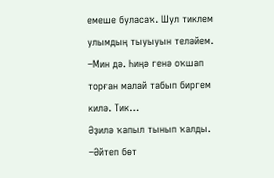емеше буласаҡ. Шул тиклем улымдың тыуыуын теләйем.
–Мин дә. Һиңә генә оҡшап торған малай табып биргем килә. Тик…
Әҙилә ҡапыл тынып ҡалды.
–Әйтеп бөт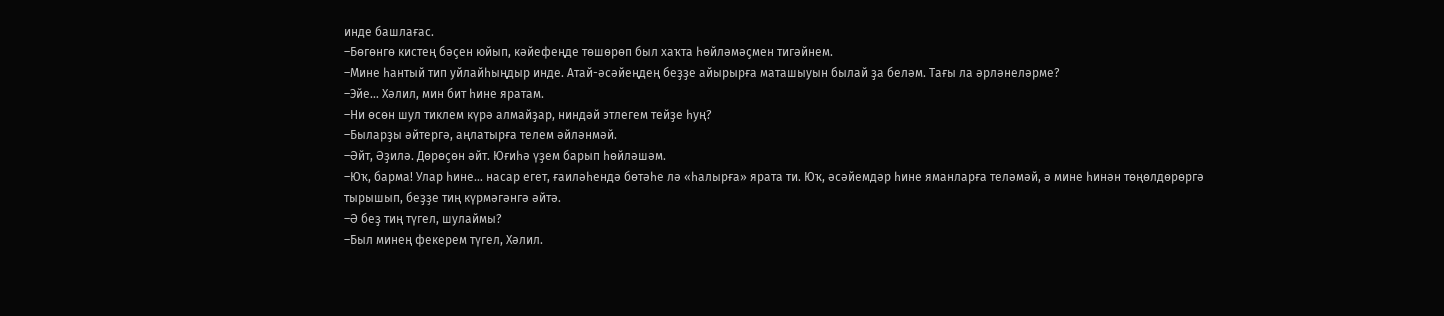инде башлағас.
–Бөгөнгө кистең бәҫен юйып, кәйефеңде төшөрөп был хаҡта һөйләмәҫмен тигәйнем.
–Мине һантый тип уйлайһыңдыр инде. Атай-әсәйеңдең беҙҙе айырырға маташыуын былай ҙа беләм. Тағы ла әрләнеләрме?
–Эйе… Хәлил, мин бит һине яратам.
–Ни өсөн шул тиклем күрә алмайҙар, ниндәй этлегем тейҙе һуң?
–Быларҙы әйтергә, аңлатырға телем әйләнмәй.
–Әйт, Әҙилә. Дөрөҫөн әйт. Юғиһә үҙем барып һөйләшәм.
–Юҡ, барма! Улар һине… насар егет, ғаиләһендә бөтәһе лә «һалырға» ярата ти. Юҡ, әсәйемдәр һине яманларға теләмәй, ә мине һинән төңөлдөрөргә тырышып, беҙҙе тиң күрмәгәнгә әйтә.
–Ә беҙ тиң түгел, шулаймы?
–Был минең фекерем түгел, Хәлил.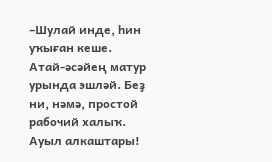–Шулай инде, һин уҡыған кеше. Атай-әсәйең матур урында эшләй. Беҙ ни, нәмә, простой рабочий халыҡ. Ауыл алкаштары!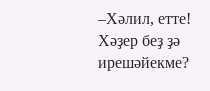–Хәлил, етте! Хәҙер беҙ ҙә ирешәйекме?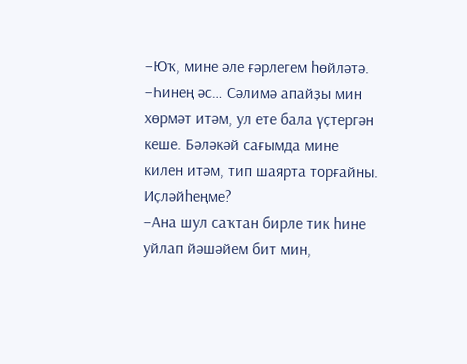–Юҡ, мине әле ғәрлегем һөйләтә.
–Һинең әс… Сәлимә апайҙы мин хөрмәт итәм, ул ете бала үҫтергән кеше. Бәләкәй сағымда мине килен итәм, тип шаярта торғайны. Иҫләйһеңме?
–Ана шул саҡтан бирле тик һине уйлап йәшәйем бит мин,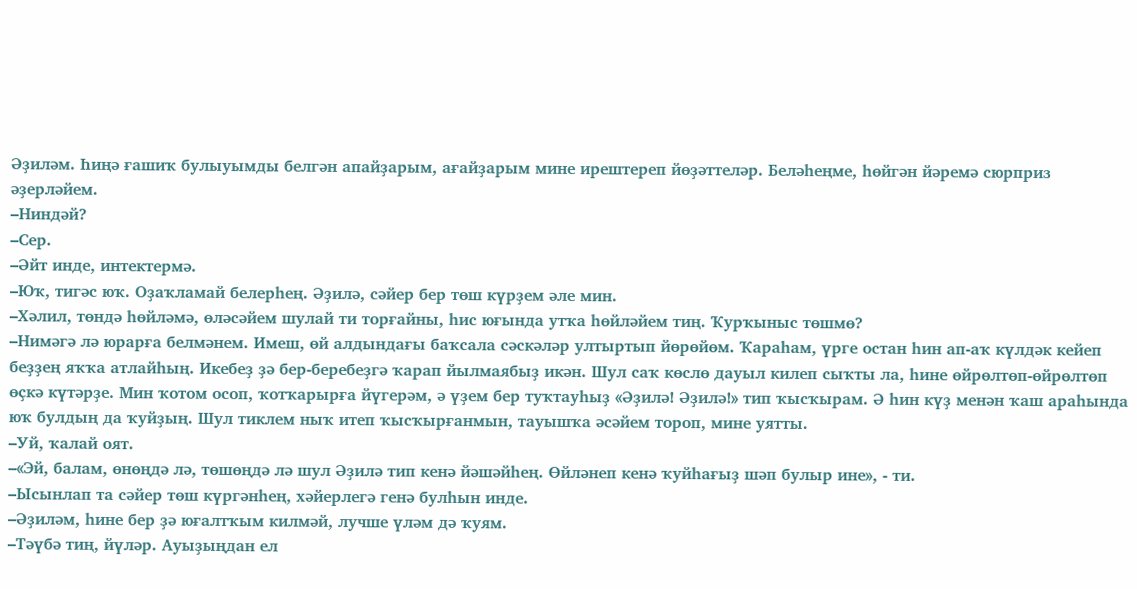Әҙиләм. Һиңә ғашиҡ булыуымды белгән апайҙарым, ағайҙарым мине ирештереп йөҙәттеләр. Беләһеңме, һөйгән йәремә сюрприз әҙерләйем.
–Ниндәй?
–Сер.
–Әйт инде, интектермә.
–Юҡ, тигәс юҡ. Оҙаҡламай белерһең. Әҙилә, сәйер бер төш күрҙем әле мин.
–Хәлил, төндә һөйләмә, өләсәйем шулай ти торғайны, һис юғында утҡа һөйләйем тиң. Ҡурҡыныс төшмө?
–Нимәгә лә юрарға белмәнем. Имеш, өй алдындағы баҡсала сәскәләр ултыртып йөрөйөм. Ҡараһам, үрге остан һин ап-аҡ күлдәк кейеп беҙҙең яҡҡа атлайһың. Икебеҙ ҙә бер-беребеҙгә ҡарап йылмаябыҙ икән. Шул саҡ көслө дауыл килеп сыҡты ла, һине өйрөлтөп-өйрөлтөп өҫкә күтәрҙе. Мин ҡотом осоп, ҡотҡарырға йүгерәм, ә үҙем бер туҡтауһыҙ «Әҙилә! Әҙилә!» тип ҡысҡырам. Ә һин күҙ менән ҡаш араһында юҡ булдың да ҡуйҙың. Шул тиклем ныҡ итеп ҡысҡырғанмын, тауышҡа әсәйем тороп, мине уятты.
–Уй, ҡалай оят.
–«Эй, балам, өнөңдә лә, төшөңдә лә шул Әҙилә тип кенә йәшәйһең. Өйләнеп кенә ҡуйһағыҙ шәп булыр ине», - ти.
–Ысынлап та сәйер төш күргәнһең, хәйерлегә генә булһын инде.
–Әҙиләм, һине бер ҙә юғалтҡым килмәй, лучше үләм дә ҡуям.
–Тәүбә тиң, йүләр. Ауыҙыңдан ел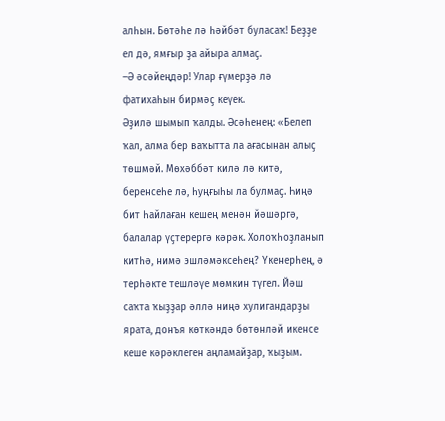алһын. Бөтәһе лә һәйбәт буласаҡ! Беҙҙе ел дә, ямғыр ҙа айыра алмаҫ.
–Ә әсәйеңдәр! Улар ғүмерҙә лә фатихаһын бирмәҫ кеүек.
Әҙилә шымып ҡалды. Әсәһенең: «Белеп ҡал, алма бер ваҡытта ла ағасынан алыҫ төшмәй. Мөхәббәт килә лә китә, беренсеһе лә, һуңғыһы ла булмаҫ. Һиңә бит һайлаған кешең менән йәшәргә, балалар үҫтерергә кәрәк. Холоҡһоҙланып китһә, нимә эшләмәксеһең? Үкенерһең, ә терһәкте тешләүе мөмкин түгел. Йәш саҡта ҡыҙҙар әллә ниңә хулигандарҙы ярата, донъя көткәндә бөтөнләй икенсе кеше кәрәклеген аңламайҙар, ҡыҙым.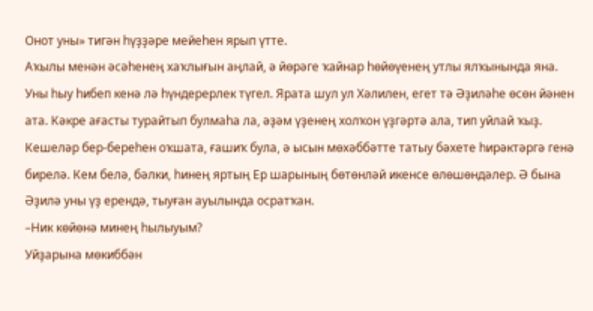Онот уны» тигән һүҙҙәре мейеһен ярып үтте.
Аҡылы менән әсәһенең хаҡлығын аңлай, ә йөрәге ҡайнар һөйөүенең утлы ялҡынында яна. Уны һыу һибеп кенә лә һүндерерлек түгел. Ярата шул ул Хәлилен, егет тә Әҙиләһе өсөн йәнен ата. Кәкре ағасты турайтып булмаһа ла, әҙәм үҙенең холҡон үҙгәртә ала, тип уйлай ҡыҙ. Кешеләр бер-береһен оҡшата, ғашиҡ була, ә ысын мөхәббәтте татыу бәхете һирәктәргә генә бирелә. Кем белә, бәлки, һинең яртың Ер шарының бөтөнләй икенсе өлөшөндәлер. Ә бына Әҙилә уны үҙ ерендә, тыуған ауылында осратҡан.
–Ник көйөнә минең һылыуым?
Уйҙарына мөкиббән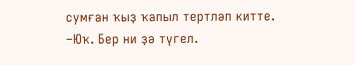сумған ҡыҙ ҡапыл тертләп китте.
–Юҡ. Бер ни ҙә түгел.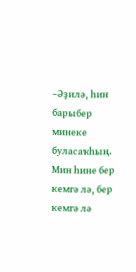–Әҙилә, һин барыбер минеке буласаҡһың. Мин һине бер кемгә лә, бер кемгә лә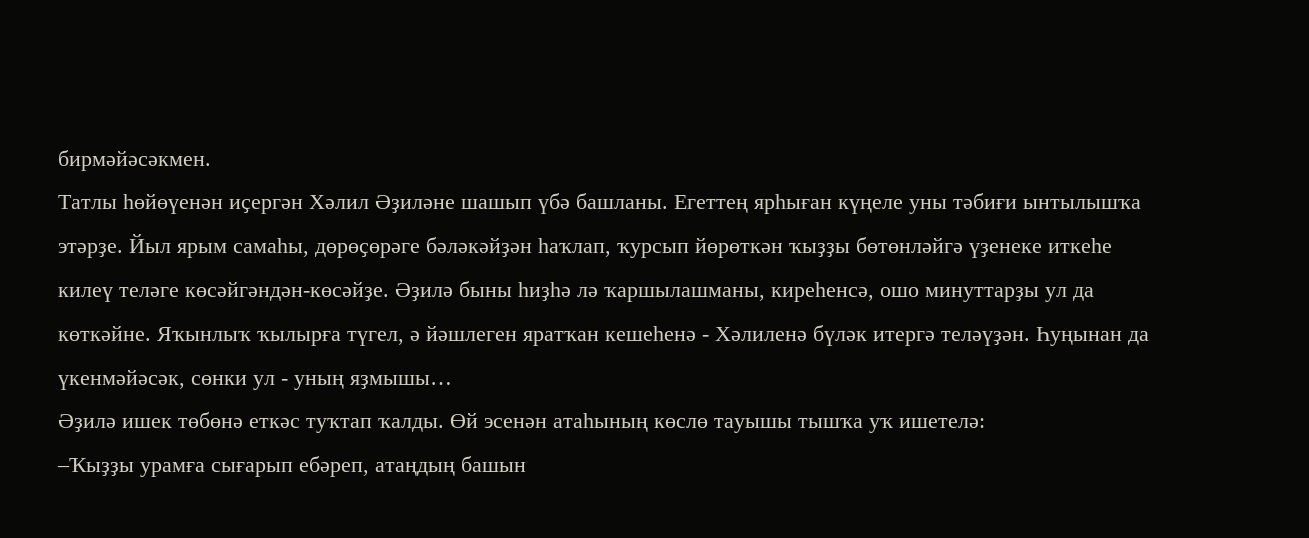бирмәйәсәкмен.
Татлы һөйөүенән иҫергән Хәлил Әҙиләне шашып үбә башланы. Егеттең ярһыған күңеле уны тәбиғи ынтылышҡа этәрҙе. Йыл ярым самаһы, дөрөҫөрәге бәләкәйҙән һаҡлап, ҡурсып йөрөткән ҡыҙҙы бөтөнләйгә үҙенеке иткеһе килеү теләге көсәйгәндән-көсәйҙе. Әҙилә быны һиҙһә лә ҡаршылашманы, киреһенсә, ошо минуттарҙы ул да көткәйне. Яҡынлыҡ ҡылырға түгел, ә йәшлеген яратҡан кешеһенә - Хәлиленә бүләк итергә теләүҙән. Һуңынан да үкенмәйәсәк, сөнки ул - уның яҙмышы…
Әҙилә ишек төбөнә еткәс туҡтап ҡалды. Өй эсенән атаһының көслө тауышы тышҡа уҡ ишетелә:
–Ҡыҙҙы урамға сығарып ебәреп, атаңдың башын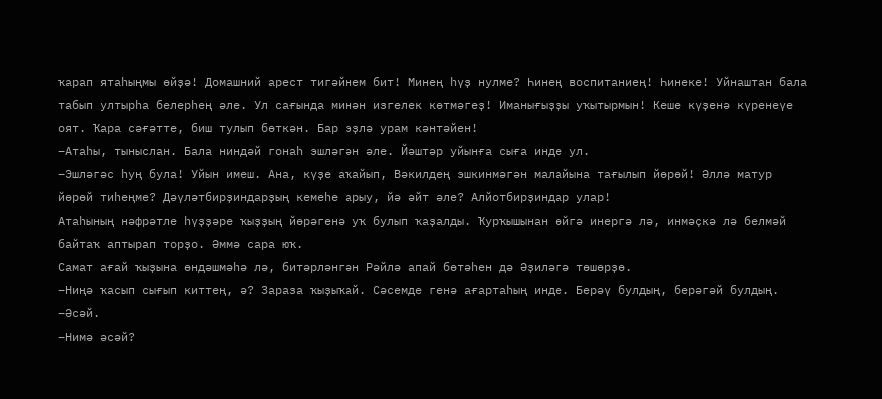ҡарап ятаһыңмы өйҙә! Домашний арест тигәйнем бит! Минең һүҙ нулме? Һинең воспитаниең! Һинеке! Уйнаштан бала табып ултырһа белерһең әле. Ул сағында минән изгелек көтмәгеҙ! Иманығыҙҙы уҡытырмын! Кеше күҙенә күренеүе оят. Ҡара сәғәтте, биш тулып бөткән. Бар эҙлә урам кәнтәйен!
–Атаһы, тыныслан. Бала ниндәй гонаһ эшләгән әле. Йәштәр уйынға сыға инде ул.
–Эшләгәс һуң була! Уйын имеш. Ана, күҙе аҡайып, Вәкилдең эшкинмәгән малайына тағылып йөрөй! Әллә матур йөрөй тиһеңме? Дәүләтбирҙиндарҙың кемеһе арыу, йә әйт әле? Алйотбирҙиндар улар!
Атаһының нәфрәтле һүҙҙәре ҡыҙҙың йөрәгенә уҡ булып ҡаҙалды. Ҡурҡышынан өйгә инергә лә, инмәҫкә лә белмәй байтаҡ аптырап торҙо. Әммә сара юҡ.
Самат ағай ҡыҙына өндәшмәһә лә, битәрләнгән Рәйлә апай бөтәһен дә Әҙиләгә төшөрҙө.
–Ниңә ҡасып сығып киттең, ә? Зараза ҡыҙыҡай. Сәсемде генә ағартаһың инде. Берәү булдың, берәгәй булдың.
–Әсәй.
–Нимә әсәй?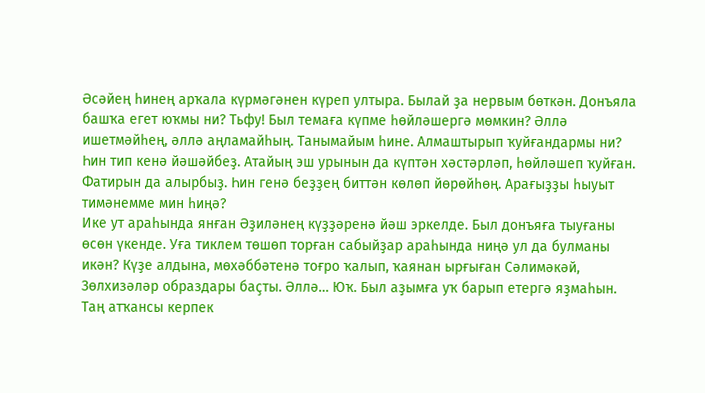Әсәйең һинең арҡала күрмәгәнен күреп ултыра. Былай ҙа нервым бөткән. Донъяла башҡа егет юҡмы ни? Тьфу! Был темаға күпме һөйләшергә мөмкин? Әллә ишетмәйһең, әллә аңламайһың. Танымайым һине. Алмаштырып ҡуйғандармы ни? Һин тип кенә йәшәйбеҙ. Атайың эш урынын да күптән хәстәрләп, һөйләшеп ҡуйған. Фатирын да алырбыҙ. Һин генә беҙҙең биттән көлөп йөрөйһөң. Арағыҙҙы һыуыт тимәнемме мин һиңә?
Ике ут араһында янған Әҙиләнең күҙҙәренә йәш эркелде. Был донъяға тыуғаны өсөн үкенде. Уға тиклем төшөп торған сабыйҙар араһында ниңә ул да булманы икән? Күҙе алдына, мөхәббәтенә тоғро ҡалып, ҡаянан ырғыған Сәлимәкәй, Зөлхизәләр образдары баҫты. Әллә… Юҡ. Был аҙымға уҡ барып етергә яҙмаһын.
Таң атҡансы керпек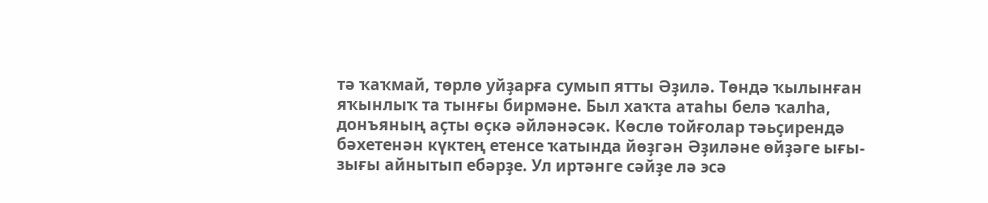тә ҡаҡмай, төрлө уйҙарға сумып ятты Әҙилә. Төндә ҡылынған яҡынлыҡ та тынғы бирмәне. Был хаҡта атаһы белә ҡалһа, донъяның аҫты өҫкә әйләнәсәк. Көслө тойғолар тәьҫирендә бәхетенән күктең етенсе ҡатында йөҙгән Әҙиләне өйҙәге ығы-зығы айнытып ебәрҙе. Ул иртәнге сәйҙе лә эсә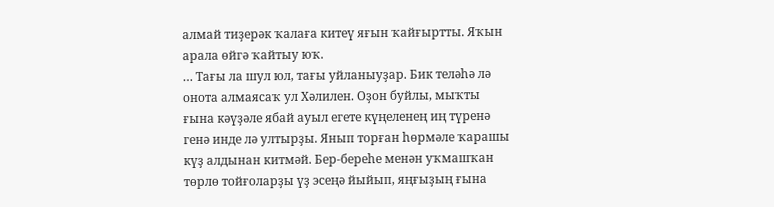алмай тиҙерәк ҡалаға китеү яғын ҡайғыртты. Яҡын арала өйгә ҡайтыу юҡ.
… Тағы ла шул юл, тағы уйланыуҙар. Бик теләһә лә онота алмаясаҡ ул Хәлилен. Оҙон буйлы, мыҡты ғына кәүҙәле ябай ауыл егете күңеленең иң түренә генә инде лә ултырҙы. Янып торған һөрмәле ҡарашы күҙ алдынан китмәй. Бер-береһе менән уҡмашҡан төрлө тойғоларҙы үҙ эсеңә йыйып, яңғыҙың ғына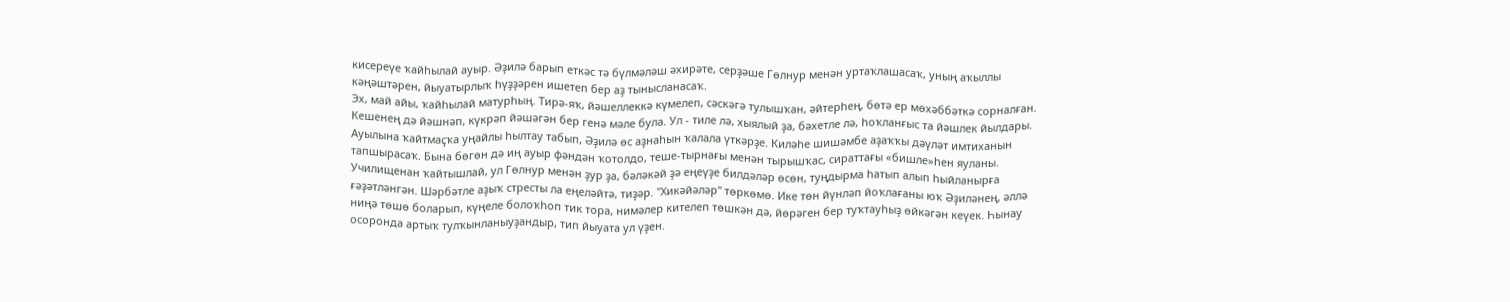кисереүе ҡайһылай ауыр. Әҙилә барып еткәс тә бүлмәләш әхирәте, серҙәше Гөлнур менән уртаҡлашасаҡ, уның аҡыллы кәңәштәрен, йыуатырлыҡ һүҙҙәрен ишетеп бер аҙ тынысланасаҡ.
Эх, май айы, ҡайһылай матурһың. Тирә-яҡ, йәшеллеккә күмелеп, сәскәгә тулышҡан, әйтерһең, бөтә ер мөхәббәткә сорналған. Кешенең дә йәшнәп, күкрәп йәшәгән бер генә мәле була. Ул - тиле лә, хыялый ҙа, бәхетле лә, һоҡланғыс та йәшлек йылдары.
Ауылына ҡайтмаҫҡа уңайлы һылтау табып, Әҙилә өс аҙнаһын ҡалала үткәрҙе. Киләһе шишәмбе аҙаҡҡы дәүләт имтиханын тапшырасаҡ. Бына бөгөн дә иң ауыр фәндән ҡотолдо, теше-тырнағы менән тырышҡас, сираттағы «бишле»һен яуланы. Училищенан ҡайтышлай, ул Гөлнур менән ҙур ҙа, бәләкәй ҙә еңеүҙе билдәләр өсөн, туңдырма һатып алып һыйланырға ғәҙәтләнгән. Шәрбәтле аҙыҡ стресты ла еңеләйтә, тиҙәр. "Хикәйәләр" төркөмө. Ике төн йүнләп йоҡлағаны юҡ Әҙиләнең, әллә ниңә төшө боларып, күңеле болоҡһоп тик тора, нимәлер кителеп төшкән дә, йөрәген бер туҡтауһыҙ өйкәгән кеүек. Һынау осоронда артыҡ тулҡынланыуҙандыр, тип йыуата ул үҙен.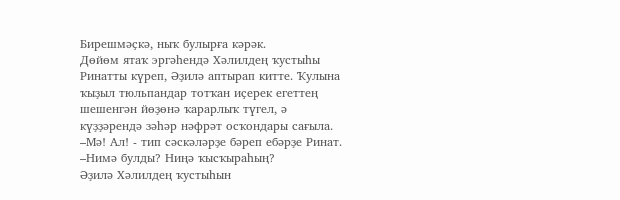Бирешмәҫкә, ныҡ булырға кәрәк.
Дөйөм ятаҡ эргәһендә Хәлилдең ҡустыһы Ринатты күреп, Әҙилә аптырап китте. Ҡулына ҡыҙыл тюльпандар тотҡан иҫерек егеттең шешенгән йөҙөнә ҡарарлыҡ түгел, ә күҙҙәрендә зәһәр нәфрәт осҡондары сағыла.
–Мә! Ал! - тип сәскәләрҙе бәреп ебәрҙе Ринат.
–Нимә булды? Ниңә ҡысҡыраһың?
Әҙилә Хәлилдең ҡустыһын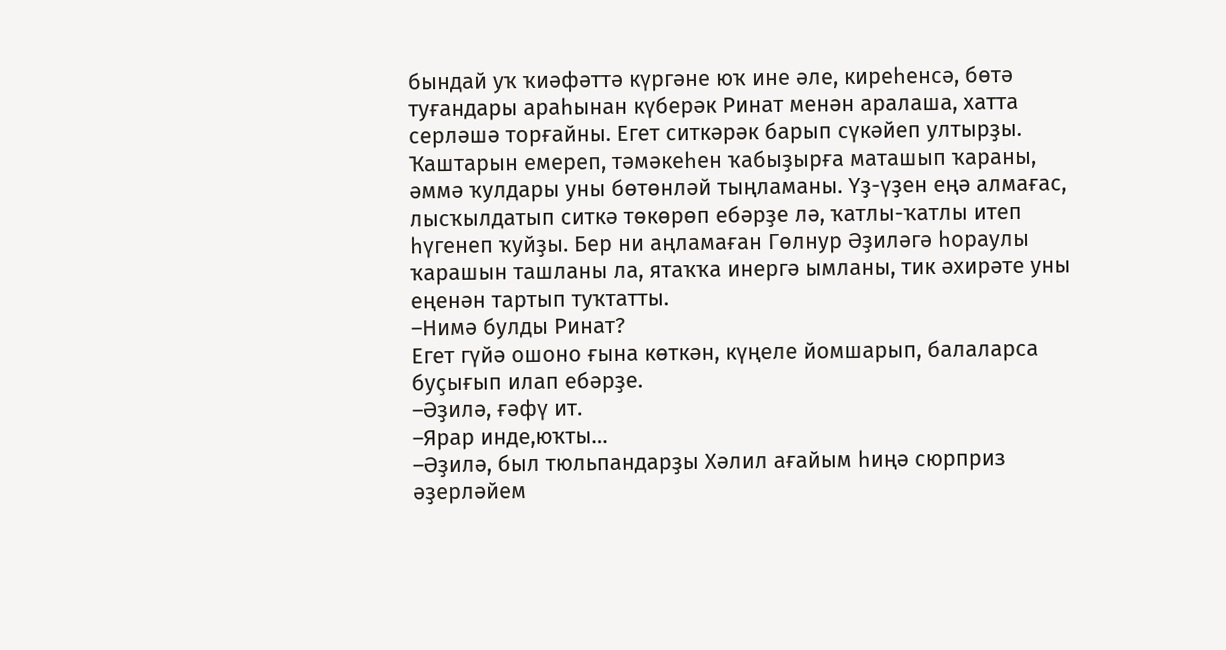бындай уҡ ҡиәфәттә күргәне юҡ ине әле, киреһенсә, бөтә туғандары араһынан күберәк Ринат менән аралаша, хатта серләшә торғайны. Егет ситкәрәк барып сүкәйеп ултырҙы. Ҡаштарын емереп, тәмәкеһен ҡабыҙырға маташып ҡараны, әммә ҡулдары уны бөтөнләй тыңламаны. Үҙ-үҙен еңә алмағас, лысҡылдатып ситкә төкөрөп ебәрҙе лә, ҡатлы-ҡатлы итеп һүгенеп ҡуйҙы. Бер ни аңламаған Гөлнур Әҙиләгә һораулы ҡарашын ташланы ла, ятаҡҡа инергә ымланы, тик әхирәте уны еңенән тартып туҡтатты.
–Нимә булды Ринат?
Егет гүйә ошоно ғына көткән, күңеле йомшарып, балаларса буҫығып илап ебәрҙе.
–Әҙилә, ғәфү ит.
–Ярар инде,юҡты…
–Әҙилә, был тюльпандарҙы Хәлил ағайым һиңә сюрприз әҙерләйем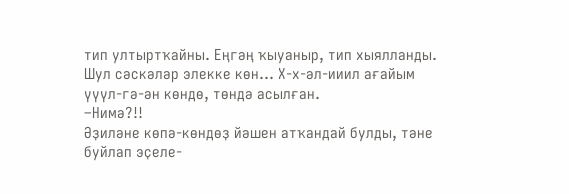тип ултыртҡайны. Еңгәң ҡыуаныр, тип хыялланды. Шул сәскәләр элекке көн… Х-х-әл-ииил ағайым үүүл-гә-ән көндө, төндә асылған.
–Нимә?!!
Әҙиләне көпә-көндөҙ йәшен атҡандай булды, тәне буйлап эҫеле-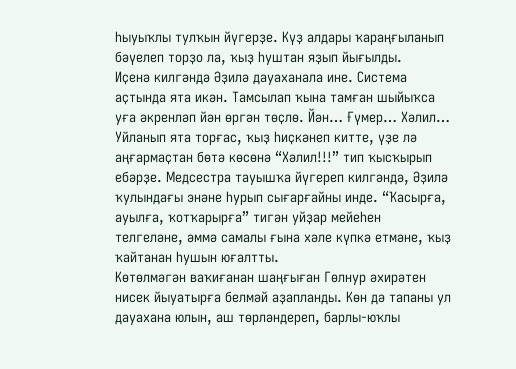һыуыҡлы тулҡын йүгерҙе. Күҙ алдары ҡараңғыланып бәүелеп торҙо ла, ҡыҙ һуштан яҙып йығылды.
Иҫенә килгәндә Әҙилә дауаханала ине. Система аҫтында ята икән. Тамсылап ҡына тамған шыйыҡса уға әкренләп йән өргән төҫлө. Йән… Ғүмер… Хәлил… Уйланып ята торғас, ҡыҙ һиҫкәнеп китте, үҙе лә аңғармаҫтан бөтә көсөнә “Хәлил!!!” тип ҡысҡырып ебәрҙе. Медсестра тауышҡа йүгереп килгәндә, Әҙилә ҡулындағы энәне һурып сығарғайны инде. “Ҡасырға, ауылға, ҡотҡарырға” тигән уйҙар мейеһен телгеләне, әммә самалы ғына хәле күпкә етмәне, ҡыҙ ҡайтанан һушын юғалтты.
Көтөлмәгән ваҡиғанан шаңғыған Гөлнур әхирәтен нисек йыуатырға белмәй аҙапланды. Көн дә тапаны ул дауахана юлын, аш төрләндереп, барлы-юҡлы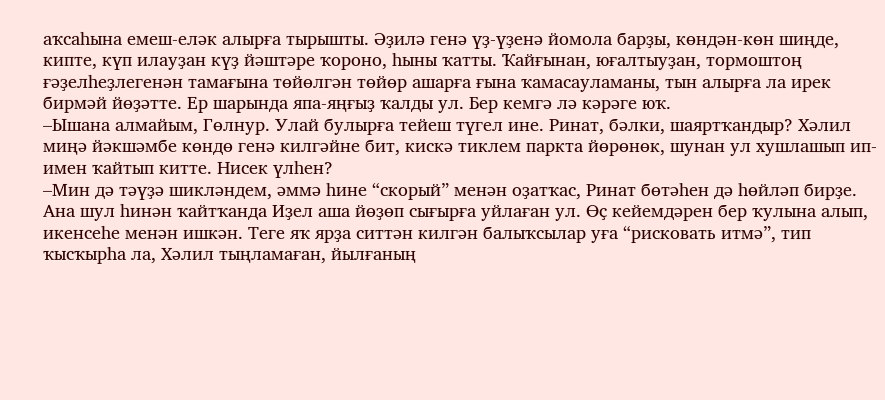аҡсаһына емеш-еләк алырға тырышты. Әҙилә генә үҙ-үҙенә йомола барҙы, көндән-көн шиңде, кипте, күп илауҙан күҙ йәштәре ҡороно, һыны ҡатты. Ҡайғынан, юғалтыуҙан, тормоштоң ғәҙелһеҙлегенән тамағына төйөлгән төйөр ашарға ғына ҡамасауламаны, тын алырға ла ирек бирмәй йөҙәтте. Ер шарында япа-яңғыҙ ҡалды ул. Бер кемгә лә кәрәге юҡ.
–Ышана алмайым, Гөлнур. Улай булырға тейеш түгел ине. Ринат, бәлки, шаяртҡандыр? Хәлил миңә йәкшәмбе көндө генә килгәйне бит, кискә тиклем паркта йөрөнөк, шунан ул хушлашып ип-имен ҡайтып китте. Нисек үлһен?
–Мин дә тәүҙә шикләндем, әммә һине “скорый” менән оҙатҡас, Ринат бөтәһен дә һөйләп бирҙе. Ана шул һинән ҡайтҡанда Иҙел аша йөҙөп сығырға уйлаған ул. Өҫ кейемдәрен бер ҡулына алып, икенсеһе менән ишкән. Теге яҡ ярҙа ситтән килгән балыҡсылар уға “рисковать итмә”, тип ҡысҡырһа ла, Хәлил тыңламаған, йылғаның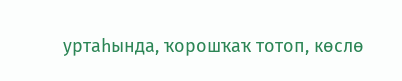уртаһында, ҡорошҡаҡ тотоп, көслө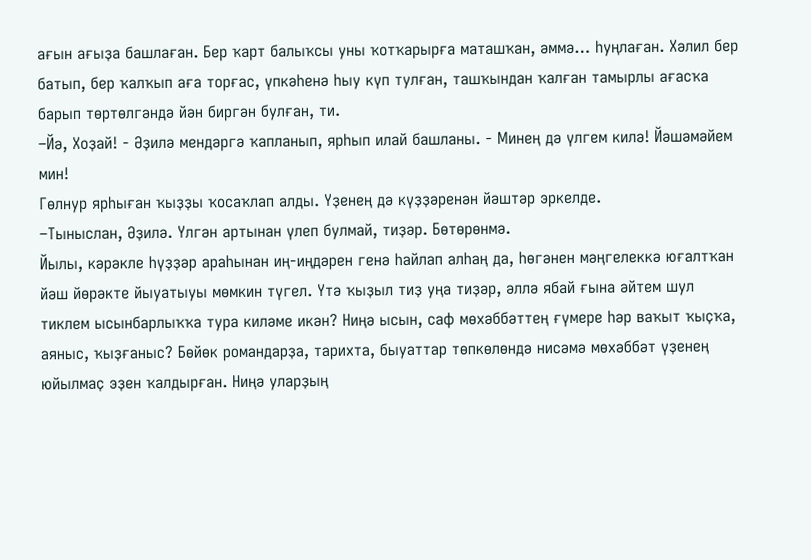ағын ағыҙа башлаған. Бер ҡарт балыҡсы уны ҡотҡарырға маташҡан, әммә… һуңлаған. Хәлил бер батып, бер ҡалҡып аға торғас, үпкәһенә һыу күп тулған, ташҡындан ҡалған тамырлы ағасҡа барып төртөлгәндә йән биргән булған, ти.
–Йә, Хоҙай! - Әҙилә мендәргә ҡапланып, ярһып илай башланы. - Минең дә үлгем килә! Йәшәмәйем мин!
Гөлнур ярһыған ҡыҙҙы ҡосаҡлап алды. Үҙенең дә күҙҙәренән йәштәр эркелде.
–Тыныслан, Әҙилә. Үлгән артынан үлеп булмай, тиҙәр. Бөтөрөнмә.
Йылы, кәрәкле һүҙҙәр араһынан иң-иңдәрен генә һайлап алһаң да, һөгәнен мәңгелеккә юғалтҡан йәш йөрәкте йыуатыуы мөмкин түгел. Үтә ҡыҙыл тиҙ уңа тиҙәр, әллә ябай ғына әйтем шул тиклем ысынбарлыҡҡа тура киләме икән? Ниңә ысын, саф мөхәббәттең ғүмере һәр ваҡыт ҡыҫҡа, аяныс, ҡыҙғаныс? Бөйөк романдарҙа, тарихта, быуаттар төпкөлөндә нисәмә мөхәббәт үҙенең юйылмаҫ эҙен ҡалдырған. Ниңә уларҙың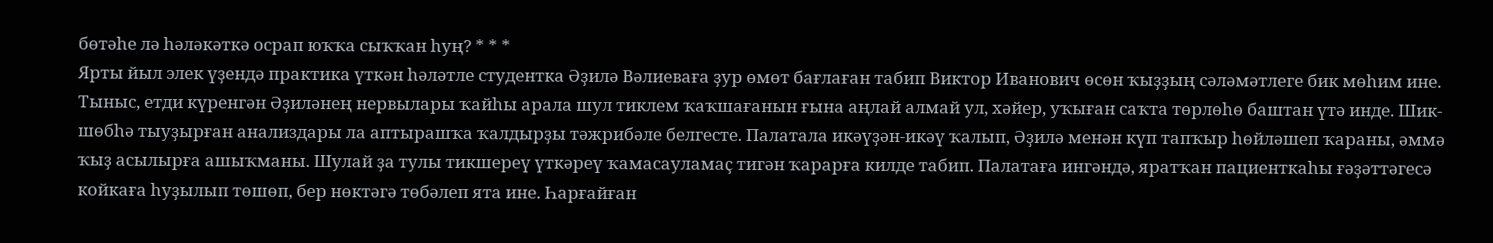бөтәһе лә һәләкәткә осрап юҡҡа сыҡҡан һуң? * * *
Ярты йыл элек үҙендә практика үткән һәләтле студентка Әҙилә Вәлиеваға ҙур өмөт бағлаған табип Виктор Иванович өсөн ҡыҙҙың сәләмәтлеге бик мөһим ине. Тыныс, етди күренгән Әҙиләнең нервылары ҡайһы арала шул тиклем ҡаҡшағанын ғына аңлай алмай ул, хәйер, уҡыған саҡта төрлөһө баштан үтә инде. Шик-шөбһә тыуҙырған анализдары ла аптырашҡа ҡалдырҙы тәжрибәле белгесте. Палатала икәүҙән-икәү ҡалып, Әҙилә менән күп тапҡыр һөйләшеп ҡараны, әммә ҡыҙ асылырға ашыҡманы. Шулай ҙа тулы тикшереү үткәреү ҡамасауламаҫ тигән ҡарарға килде табип. Палатаға ингәндә, яратҡан пациенткаһы ғәҙәттәгесә койкаға һуҙылып төшөп, бер нөктәгә төбәлеп ята ине. Һарғайған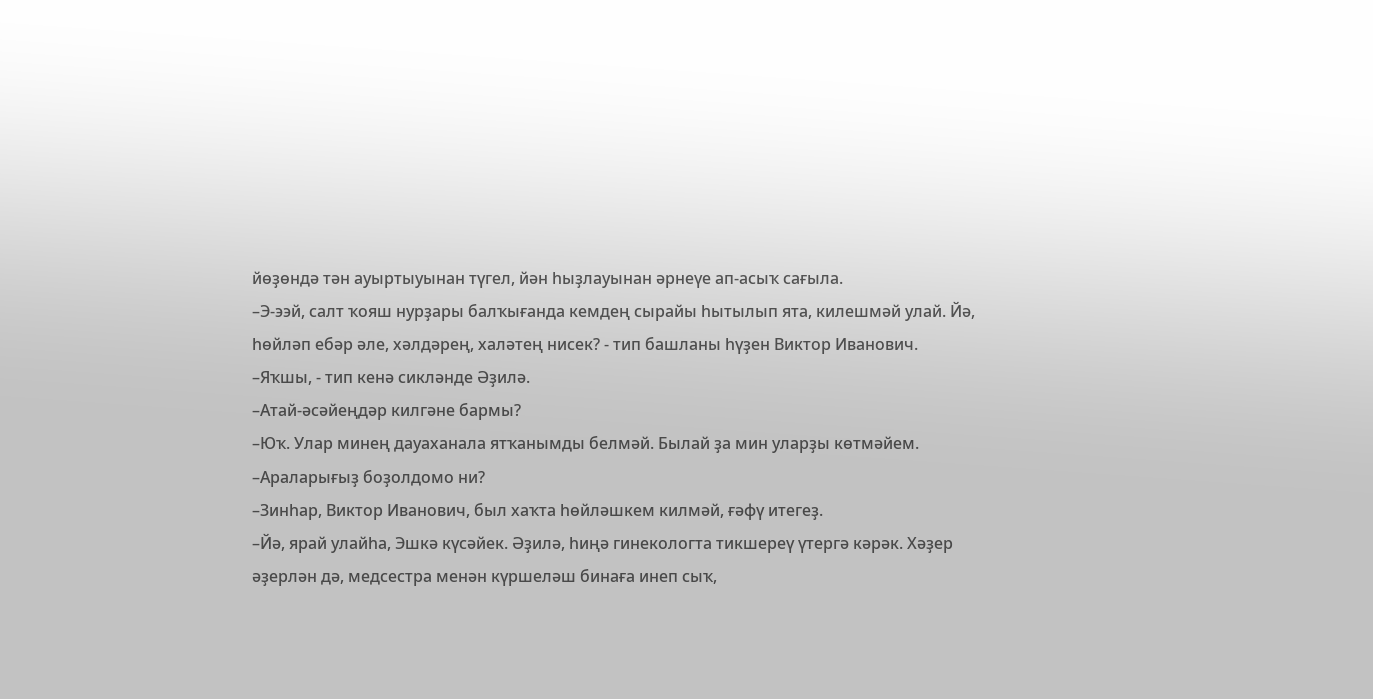йөҙөндә тән ауыртыуынан түгел, йән һыҙлауынан әрнеүе ап-асыҡ сағыла.
–Э-ээй, салт ҡояш нурҙары балҡығанда кемдең сырайы һытылып ята, килешмәй улай. Йә, һөйләп ебәр әле, хәлдәрең, халәтең нисек? - тип башланы һүҙен Виктор Иванович.
–Яҡшы, - тип кенә сикләнде Әҙилә.
–Атай-әсәйеңдәр килгәне бармы?
–Юҡ. Улар минең дауаханала ятҡанымды белмәй. Былай ҙа мин уларҙы көтмәйем.
–Араларығыҙ боҙолдомо ни?
–Зинһар, Виктор Иванович, был хаҡта һөйләшкем килмәй, ғәфү итегеҙ.
–Йә, ярай улайһа, Эшкә күсәйек. Әҙилә, һиңә гинекологта тикшереү үтергә кәрәк. Хәҙер әҙерлән дә, медсестра менән күршеләш бинаға инеп сыҡ,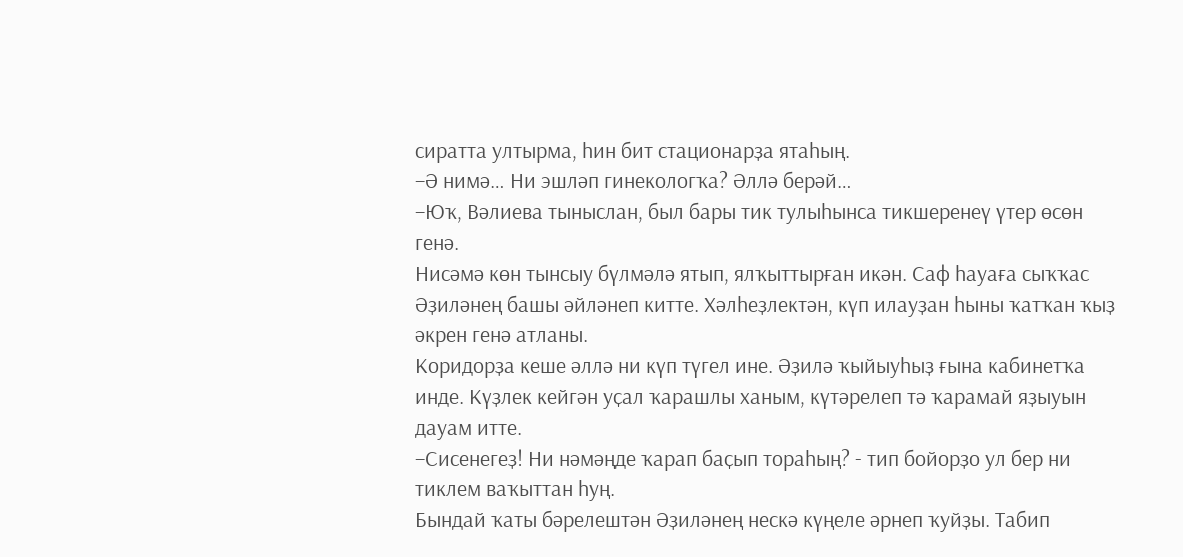сиратта ултырма, һин бит стационарҙа ятаһың.
–Ә нимә… Ни эшләп гинекологҡа? Әллә берәй…
–Юҡ, Вәлиева тыныслан, был бары тик тулыһынса тикшеренеү үтер өсөн генә.
Нисәмә көн тынсыу бүлмәлә ятып, ялҡыттырған икән. Саф һауаға сыҡҡас Әҙиләнең башы әйләнеп китте. Хәлһеҙлектән, күп илауҙан һыны ҡатҡан ҡыҙ әкрен генә атланы.
Коридорҙа кеше әллә ни күп түгел ине. Әҙилә ҡыйыуһыҙ ғына кабинетҡа инде. Күҙлек кейгән уҫал ҡарашлы ханым, күтәрелеп тә ҡарамай яҙыуын дауам итте.
–Сисенегеҙ! Ни нәмәңде ҡарап баҫып тораһың? - тип бойорҙо ул бер ни тиклем ваҡыттан һуң.
Бындай ҡаты бәрелештән Әҙиләнең нескә күңеле әрнеп ҡуйҙы. Табип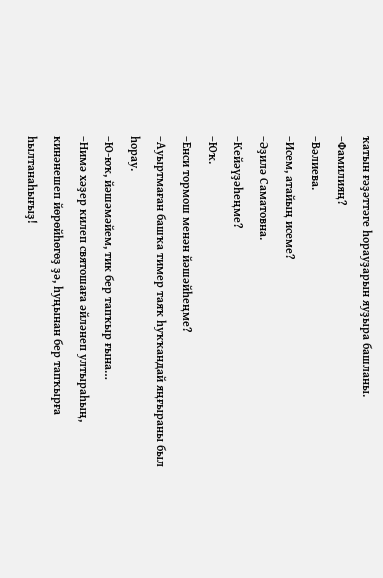ҡатын ғәҙәттәге һорауҙарын яуҙыра башланы.
–Фамилияң?
–Вәлиева.
–Исем, атайың исеме?
–Әҙилә Саматовна.
–Кейәүҙәһеңме?
–Юҡ.
–Енси тормош менән йәшәйһеңме?
–Ауыртмаған башҡа тимер таяҡ һуҡҡандай яңғыраны был һорау.
–Ю-юҡ, йәшәмәйем, тик бер тапҡыр ғына…
–Нимә хәҙер килеп святошаға әйләнеп ултыраһың, кинәнешеп йөрөйһөгөҙ ҙә, һуңынан бер тапҡырға һылтанаһығыҙ!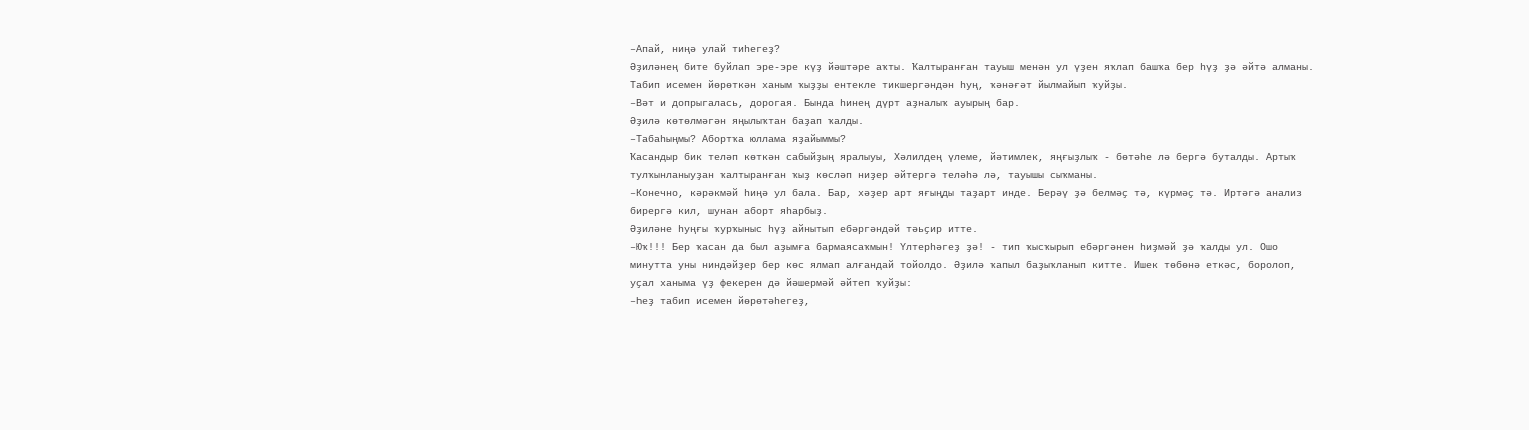–Апай, ниңә улай тиһегеҙ?
Әҙиләнең бите буйлап эре-эре күҙ йәштәре аҡты. Ҡалтыранған тауыш менән ул үҙен яҡлап башҡа бер һүҙ ҙә әйтә алманы.
Табип исемен йөрөткән ханым ҡыҙҙы ентекле тикшергәндән һуң, ҡәнәғәт йылмайып ҡуйҙы.
–Вәт и допрыгалась, дорогая. Бында һинең дүрт аҙналыҡ ауырың бар.
Әҙилә көтөлмәгән яңылыҡтан баҙап ҡалды.
–Табаһыңмы? Абортҡа юллама яҙайыммы?
Ҡасандыр бик теләп көткән сабыйҙың яралыуы, Хәлилдең үлеме, йәтимлек, яңғыҙлыҡ - бөтәһе лә бергә буталды. Артыҡ тулҡынланыуҙан ҡалтыранған ҡыҙ көсләп ниҙер әйтергә теләһә лә, тауышы сыҡманы.
–Конечно, кәрәкмәй һиңә ул бала. Бар, хәҙер арт яғыңды таҙарт инде. Берәү ҙә белмәҫ тә, күрмәҫ тә. Иртәгә анализ бирергә кил, шунан аборт яһарбыҙ.
Әҙиләне һуңғы ҡурҡыныс һүҙ айнытып ебәргәндәй тәьҫир итте.
–Юҡ!!! Бер ҡасан да был аҙымға бармаясаҡмын! Үлтерһәгеҙ ҙә! - тип ҡысҡырып ебәргәнен һиҙмәй ҙә ҡалды ул. Ошо минутта уны ниндәйҙер бер көс ялмап алғандай тойолдо. Әҙилә ҡапыл баҙыҡланып китте. Ишек төбөнә еткәс, боролоп, уҫал ханыма үҙ фекерен дә йәшермәй әйтеп ҡуйҙы:
–Һеҙ табип исемен йөрөтәһегеҙ,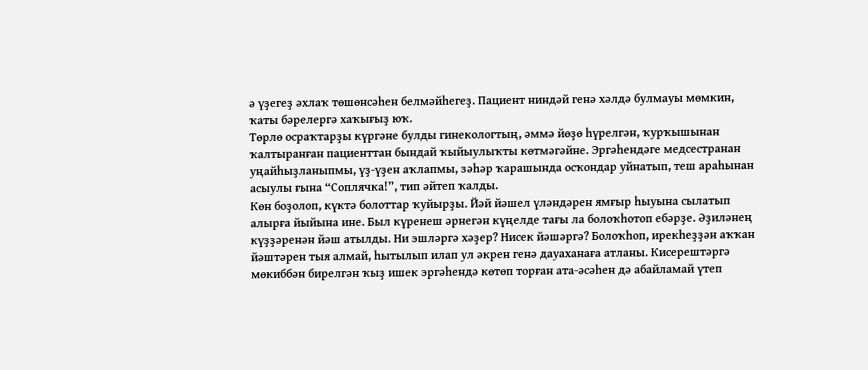ә үҙегеҙ әхлаҡ төшөнсәһен белмәйһегеҙ. Пациент ниндәй генә хәлдә булмауы мөмкин, ҡаты бәрелергә хаҡығыҙ юҡ.
Төрлө осраҡтарҙы күргәне булды гинекологтың, әммә йөҙө һүрелгән, ҡурҡышынан ҡалтыранған пациенттан бындай ҡыйыулыҡты көтмәгәйне. Эргәһендәге медсестранан уңайһыҙланыпмы, үҙ-үҙен аҡлапмы, зәһәр ҡарашында осҡондар уйнатып, теш араһынан асыулы ғына “Соплячка!”, тип әйтеп ҡалды.
Көн боҙолоп, күктә болоттар ҡуйырҙы. Йәй йәшел үләндәрен ямғыр һыуына сылатып алырға йыйына ине. Был күренеш әрнегән күңелде тағы ла болоҡһотоп ебәрҙе. Әҙиләнең күҙҙәренән йәш атылды. Ни эшләргә хәҙер? Нисек йәшәргә? Болоҡһоп, ирекһеҙҙән аҡҡан йәштәрен тыя алмай, һытылып илап ул әкрен генә дауаханаға атланы. Кисерештәргә мөкиббән бирелгән ҡыҙ ишек эргәһендә көтөп торған ата-әсәһен дә абайламай үтеп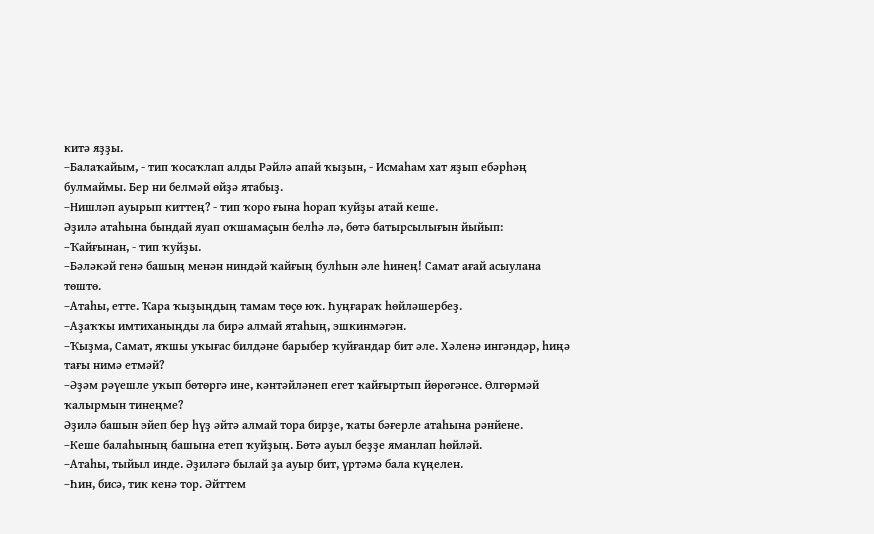китә яҙҙы.
–Балаҡайым, - тип ҡосаҡлап алды Рәйлә апай ҡыҙын, - Исмаһам хат яҙып ебәрһәң булмаймы. Бер ни белмәй өйҙә ятабыҙ.
–Нишләп ауырып киттең? - тип ҡоро ғына һорап ҡуйҙы атай кеше.
Әҙилә атаһына бындай яуап оҡшамаҫын белһә лә, бөтә батырсылығын йыйып:
–Ҡайғынан, - тип ҡуйҙы.
–Бәләкәй генә башың менән ниндәй ҡайғың булһын әле һинең! Самат ағай асыулана төштө.
–Атаһы, етте. Ҡара ҡыҙыңдың тамам төҫө юҡ. Һуңғараҡ һөйләшербеҙ.
–Аҙаҡҡы имтиханыңды ла бирә алмай ятаһың, эшкинмәгән.
–Ҡыҙма, Самат, яҡшы уҡығас билдәне барыбер ҡуйғандар бит әле. Хәленә ингәндәр, һиңә тағы нимә етмәй?
–Әҙәм рәүешле уҡып бөтөргә ине, кәнтәйләнеп егет ҡайғыртып йөрөгәнсе. Өлгөрмәй ҡалырмын тинеңме?
Әҙилә башын эйеп бер һүҙ әйтә алмай тора бирҙе, ҡаты бәғерле атаһына рәнйене.
–Кеше балаһының башына етеп ҡуйҙың. Бөтә ауыл беҙҙе яманлап һөйләй.
–Атаһы, тыйыл инде. Әҙиләгә былай ҙа ауыр бит, үртәмә бала күңелен.
–Һин, бисә, тик кенә тор. Әйттем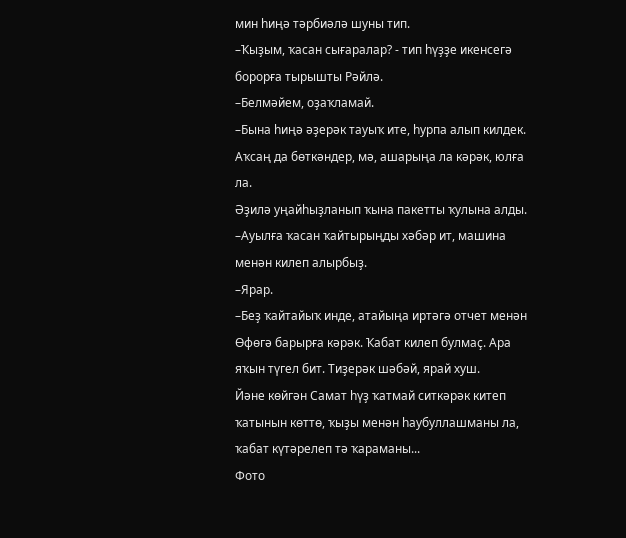мин һиңә тәрбиәлә шуны тип.
–Ҡыҙым, ҡасан сығаралар? - тип һүҙҙе икенсегә борорға тырышты Рәйлә.
–Белмәйем, оҙаҡламай.
–Бына һиңә әҙерәк тауыҡ ите, һурпа алып килдек. Аҡсаң да бөткәндер, мә, ашарыңа ла кәрәк, юлға ла.
Әҙилә уңайһыҙланып ҡына пакетты ҡулына алды.
–Ауылға ҡасан ҡайтырыңды хәбәр ит, машина менән килеп алырбыҙ.
–Ярар.
–Беҙ ҡайтайыҡ инде, атайыңа иртәгә отчет менән Өфөгә барырға кәрәк. Ҡабат килеп булмаҫ. Ара яҡын түгел бит. Тиҙерәк шәбәй, ярай хуш.
Йәне көйгән Самат һүҙ ҡатмай ситкәрәк китеп ҡатынын көттө, ҡыҙы менән һаубуллашманы ла, ҡабат күтәрелеп тә ҡараманы...
Фото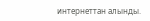интернеттан алынды.